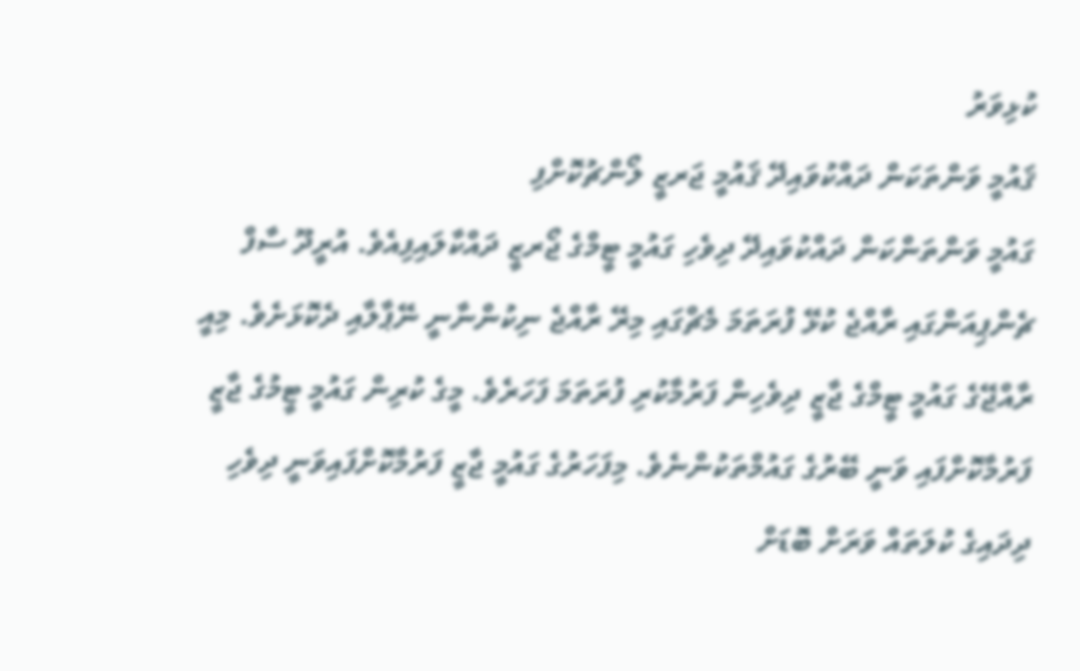ކުޅިވަރު
ޤައުމީ ވަންތަކަން ދައްކުވައިދޭ ޤައުމީ ޖަރޒީ ލޯންޗުކޮށްފި
ގައުމީ ވަންތަންކަން ދައްކުވައިދޭ ދިވެހި ގައުމީ ޓީމްގެ ޖޯރޒީ ދައްކާލައިފިއެވެ. އުރީދޫ ސާފް ޗެންޕިއަންގައި ރާއްޖެ ކުޅޭ ފުރަތަމަ މެޗްގައި މިރޭ ރާއްޖެ ނިކުންނާނީ ނޭޕާލާއި ދެކޮޅަށެވެ. މިއީ ރާއްޖޭގެ ގައުމީ ޓީމްގެ ޖާޒީ ދިވެހިން ފަރުމާކުރި ފުރަތަމަ ފަހަރެވެ. މީގެ ކުރިން ގައުމީ ޓީމުގެ ޖާޒީ ފަރުމާކޮށްފައި ވަނީ ބޭރުގެ ގައުމްތަކުންނެވެ. މިފަހަރުގެ ގައުމީ ޖާޒީ ފަރުމާކޮށްފައިވަނީ ދިވެހި ދިދައިގެ ކުލަތައް ވަރަށް ބޮޑަށް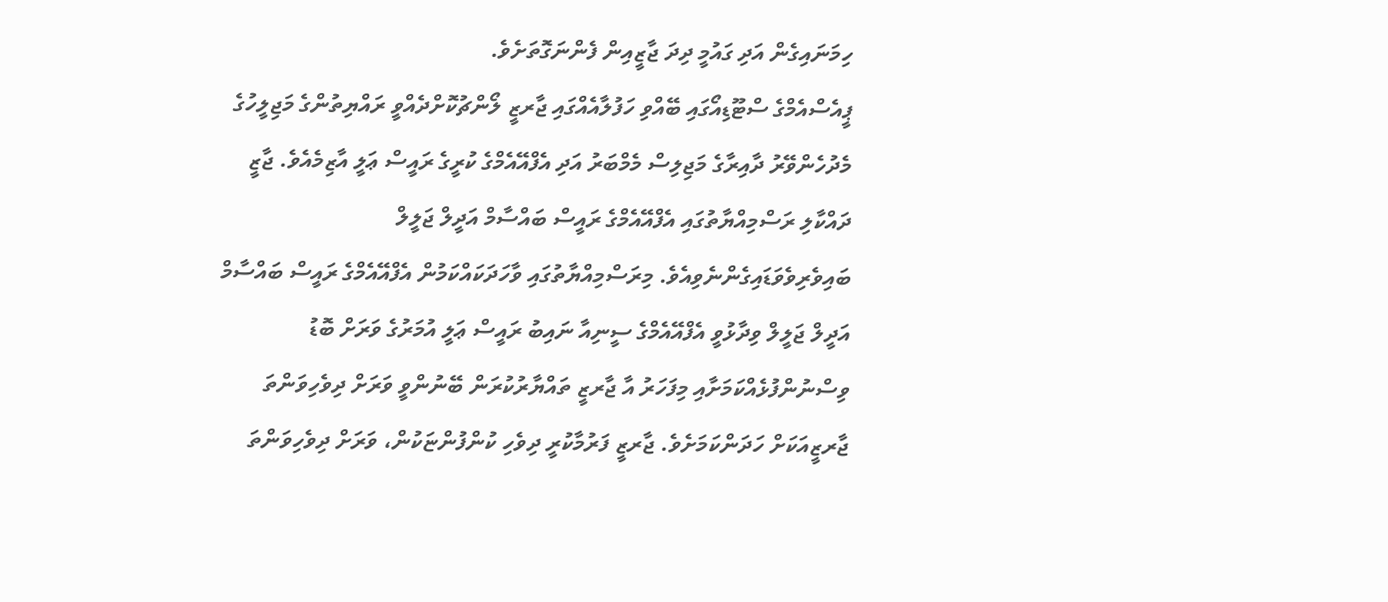ހިމަނައިގެން އަދި ގައުމީ ދިދަ ޖާޒީއިން ފެންނަގޮތަށެވެ.
ޕީއެސްއެމްގެ ސްޓޫޑިއޯގައި ބޭއްވި ހަފުލާއެއްގައި ޖާރޒީ ލޯންޗުކޮށްދެއްވީ ރައްޔިތުންގެ މަޖިލީހުގެ މެދުހެންވޭރު ދާއިރާގެ މަޖިލިސް މެމްބަރު އަދި އެފްއޭއެމްގެ ކުރީގެ ރައީސް ޢަލީ އާޒިމެއެވެ. ޖާޒީ ދައްކާލި ރަސްމިއްޔާތުގައި އެފްއޭއެމްގެ ރައީސް ބައްސާމް އަދީލް ޖަލީލް ބައިވެރިވެވަޑައިގެންނެވިއެވެ. މިރަސްމިއްޔާތުގައި ވާހަދަކައްކަމުން އެފްއޭއެމްގެ ރައީސް ބައްސާމް އަދީލް ޖަލީލް ވިދާޅުވީ އެފްއޭއެމްގެ ސީނިއާ ނައިބު ރައީސް ޢަލީ އުމަރުގެ ވަރަށް ބޮޑު ވިސްނުންފުޅެއްކަމަށާއި މިފަހަރު އާ ޖާރޒީ ތައްޔާރުކުރަން ބޭނުންވީ ވަރަށް ދިވެހިވަންތަ ޖާރޒީއަކަށް ހަދަންކަމަށެވެ. ޖާރޒީ ފަރުމާކުރީ ދިވެހި ކުންފުންޏަކުން، ވަރަށް ދިވެހިވަންތަ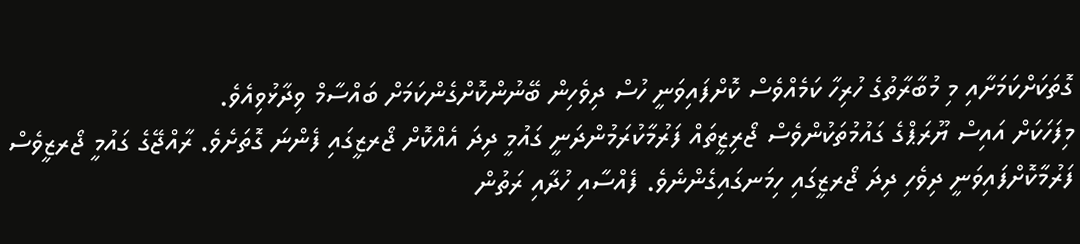ގޮތަކަށްކަމަށާއި މި މުބާރާތުގެ ހުރިހާ ކަމެއްވެސް ކޮށްފައިވަނީ ހުސް ދިވެހިން ބޭނުންކޮށްގެންކަމަށް ބައްސާމް ވިދާޅުވިއެވެ.
މިފަހަކަށް އައިސް ޔޫރަޕްގެ ގައުމުތަކުންވެސް ޖޯރިޒީތައް ފަރުމާކުރަމުންދަނީ ގައުމީ ދިދަ އެއްކޮށް ޖޯރޒީގައި ފެންނަ ގޮތަށެވެ. ރާއްޖޭގެ ގައުމީ ޖޯރޒީވެސް ފަރުމާކޮށްފައިވަނީ ދިވެހި ދިދަ ޖޯރޒީގައި ހިމަނގައިގެންނެވެ. ފެއްސާއި ހުދާއި ރަތުން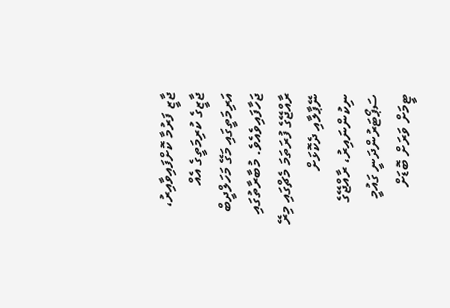ޖާޒީ ފަރުމާ ކޮށްފައިވާއިރު، ޖާޒީގެ ކުރިމަތީގެ އެއް އަރިމަތީގައި މަގޭ މަހަލްދީބް ޖަހާފައިވެއެވެ. މުބާރާތުގައި ރާއްޖޭގެ ފުރަތަމަ މެޗްގައި މިރޭ ނޭޕާލާއި ދެކޮޅަށް ނިކުންނައިރު، ރާއްޖޭގެ ސަޕޯޓަރުންދަނީ ގައުމީ ޓީމަށް ވަރަށް ބޮޑަށް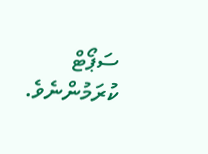ސަޕޯޓް ކުރަމުންނެވެ.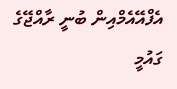އެފްއޭއެމްއިން ބުނީ ރާއްޖޭގެ ގައުމީ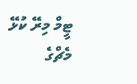ޓީމް މިރޭ ކުޅޭ މެޗްގެ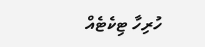ހުރިހާ ޓިކެޓެއް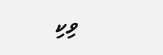ވިކި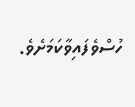ހުސްވެފައިވާކަމަށެވެ.